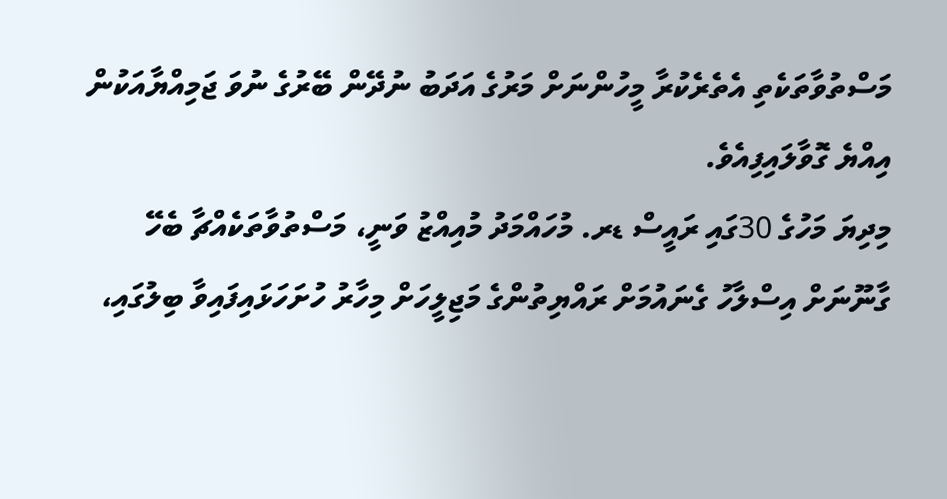މަސްތުވާތަކެތި އެތެރެކުރާ މީހުންނަށް މަރުގެ އަދަބު ނުދޭން ބޭރުގެ ނުވަ ޖަމިއްޔާއަކުން އިއްޔެ ގޮވާލައިފިއެވެ.
މިދިޔަ މަހުގެ 30ގައި ރައީސް ޑރ. މުހައްމަދު މުއިއްޒު ވަނީ، މަސްތުވާތަކެއްޗާ ބެހޭ ގާނޫނަށް އިސްލާހު ގެނައުމަށް ރައްޔިތުންގެ މަޖިލީހަށް މިހާރު ހުށަހަޅައިފައިވާ ބިލުގައި،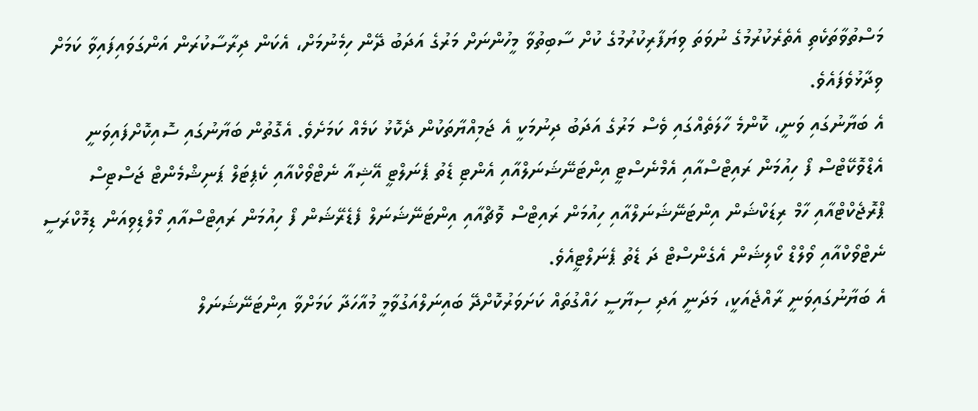މަސްތުވާތަކެތި އެތެރެކުރުމުގެ ނުވަތަ ވިޔަފާރިކުރުމުގެ ކުށް ސާބިތުވާ މީހުންނަށް މަރުގެ އަދަބު ދޭން ހިމެނުމަށް، އެކަން ދިރާސާކުރަން އަންގަވައިފައިވާ ކަމަށް ވިދާޅުވެފައެވެ.
އެ ބަޔާނުގައި ވަނީ، ކޮންމެ ހާލަތެއްގައި ވެސް މަރުގެ އަދަބު ދިނުމަކީ އެ ޖަމިއްޔާތަކުން ދެކޮޅު ކަމެއް ކަމަށެވެ. އެގޮތުން ބަޔާނުގައި ސޮއިކޮށްފައިވަނީ އެޑްވޮކޭޓްސް ފޯ ހިއުމަން ރައިޓްސްއާއި އެމްނެސްޓީ އިންޓަނޭޝަނަލްއާއި އެންޓި ޑެތު ޕެނަލްޓީ އޭޝިއާ ނެޓްވޯކްއާއި ކެޕިޓަލް ޕަނިޝްމެންޓް ޖަސްޓިސް ޕްރޮޖެކްޓްއާއި ހާމް ރިޑަކްޝަން އިންޓަނޭޝަނަލްއާއި ހިއުމަން ރައިޓްސް ވޮޗްއާއި އިންޓަނޭޝަނަލް ފެޑެރޭޝަން ފޯ ހިއުމަން ރައިޓްސްއާއި މޯލްޑިވިއަން ޑިމޮކްރަސީ ނެޓްވޯކްއާއި ވޯލްޑް ކޯލިޝަން އެގެންސްޓް ދަ ޑެތު ޕެނަލްޓީއެވެ.
އެ ބަޔާނުގައިވަނީ ރާއްޖެއަކީ، މަދަނީ އަދި ސިޔާސީ ހައްގުތައް ކަށަވަރުކޮށްދޭ ބައިނަލްއަގުވާމީ މުއާހަދާ ކަމަށްވާ އިންޓަނޭޝަނަލް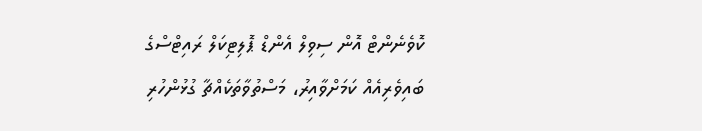ކޮވެނެންޓް އޮން ސިވިލް އެންޑް ޕޮލިޓިކަލް ރައިޓްސްގެ ބައިވެރިއެއް ކަމަށްވާއިރު، މަސްތުވާތަކެއްޗާ ގުޅުންހުރި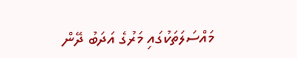މައްސަލަތަކުގައި މަރުގެ އަދަބު ދޭން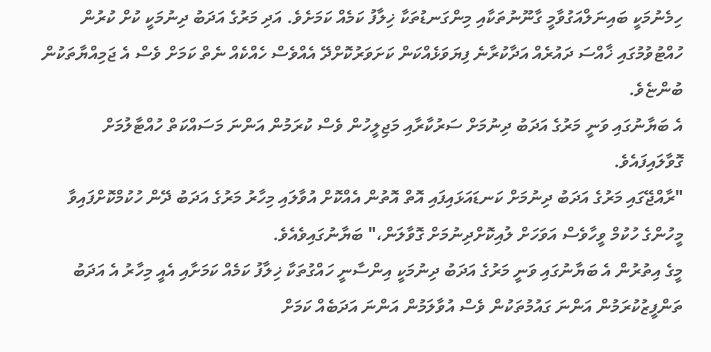ހިމެނުމަކީ ބައިނަލްއަގުވާމީ ގާނޫނުތަކާއި މިންގަނޑުތަކާ ޚިލާފު ކަމެއް ކަމަށެވެ. އަދި މަރުގެ އަދަބު ދިނުމަކީ ކުށް ކުރުން ހުއްޓުވުމުގައި ޚާއްސަ ދައުރެއް އަދާކުރާނެ ފިޔަވަޅެއްކަން ކަށަވަރުކޮށްދޭ އެއްވެސް ހެއްކެއް ނެތް ކަމަށް ވެސް އެ ޖަމިއްޔާތަކުން ބުންޏެވެ.
އެ ބަޔާނުގައި ވަނީ މަރުގެ އަދަބު ދިނުމަށް ސަރުކާރާއި މަޖިލީހުން ވެސް ކުރަމުން އަންނަ މަސައްކަތް ހުއްޓާލުމަށް ގޮވާލައިފައެވެ.
"ރާއްޖޭގައި މަރުގެ އަދަބު ދިނުމަށް ކަނޑައަޅައިފައި އޮތް އޮތުން އެއްކޮށް އުވާލައި މިހާރު މަރުގެ އަދަބު ދޭން ހުކުމްކޮށްފައިވާ މީހުންގެ ހުކުމް ވީހާވެސް އަވަހަށް ލުއިކޮށްދިނުމަށް ގޮވާލަން،" ބަޔާނުގައިވެއެވެ.
މީގެ އިތުރުން އެ ބަޔާނުގައި ވަނީ މަރުގެ އަދަބު ދިނުމަކީ އިންސާނީ ހައްގުތަކާ ޚިލާފު ކަމެއް ކަމަށާއި އެއީ މިހާރު އެ އަދަބު ތަންފީޒުކުރަމުން އަންނަ ގައުމުތަކުން ވެސް އުވާލަމުން އަންނަ އަދަބެއް ކަމަށް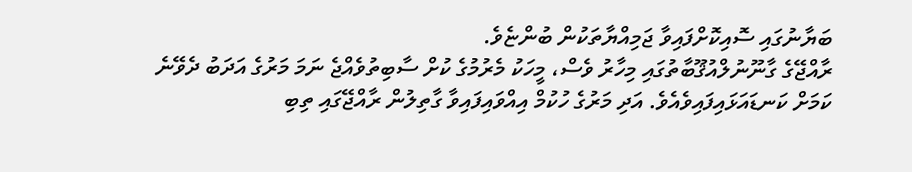ބަޔާނުގައި ސޮއިކޮށްފައިވާ ޖަމިއްޔާތަކުން ބުންޏެވެ.
ރާއްޖޭގެ ގާނޫނުލްއުޤޫބާތުގައި މިހާރު ވެސް، މީހަކު މެރުމުގެ ކުށް ސާބިތުވެއްޖެ ނަމަ މަރުގެ އަދަބު ދެވޭނެ ކަމަށް ކަނޑައަޅައިފައިވެއެވެ. އަދި މަރުގެ ހުކުމް އިއްވައިފައިވާ ގާތިލުން ރާއްޖޭގައި ތިބި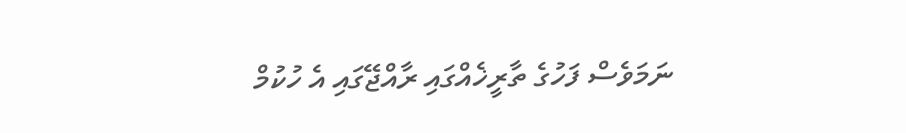ނަމަވެސް ފަހުގެ ތާރީޚެއްގައި ރާއްޖޭގައި އެ ހުކުމް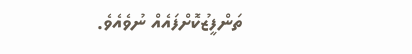ތަންފީޒުކޮށްފައެއް ނުވެއެވެ.